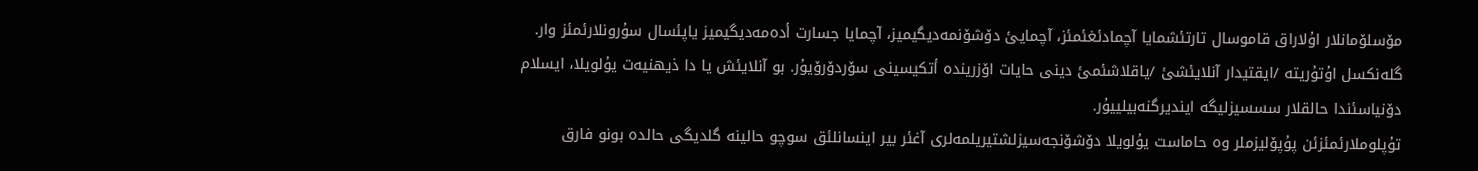مۆسلۆمانلار اۇلاراق قاموسال تارتئشمایا آچمادئغئمئز، آچمایئ دۆشۆنمەدیگیمیز، آچمایا جسارت أدەمەدیگیمیز یاپئسال سۇرونلارئمئز وار. گلەنکسل اۇتۇریتە /ایقتیدار آنلایئشئ /یاقلاشئمئ دینی حایات اۆزریندە أتکیسینی سۆردۆرۆیۇر. بو آنلایئش یا دا ذیهنیەت یۇلویلا، ایسلام دۆنیاسئندا حالقلار سسسیزلیگە ایندیرگنەبیلییۇر.
تۇپلوملارئمئزئن پۇپۆلیزملر وە حاماست یۇلویلا دۆشۆنجەسیزلشتیریلمەلری آغئر بیر اینسانلئق سوچو حالینە گلدیگی حالدە بونو فارق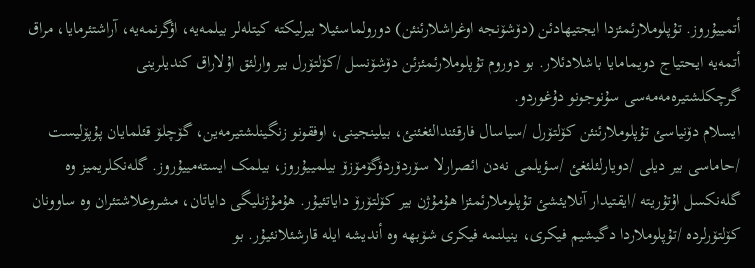أتمییۇروز. تۇپلوملارئمئزدا ایجتیهادئن (دۆشۆنجە اوغراشلارئنئن) دورولماسئیلا بیرلیکتە کیتلەلر بیلمەیە، اؤگرنمەیە، آراشتئرمایا، مراق أتمەیە ایحتیاج دویمامایا باشلادئلار. بو دوروم تۇپلوملارئمئزئن دۆشۆنسل /کۆلتۆرل بیر وارلئق اۇلاراق کندیلرینی گرچکلشتیرەمەمەسی سۇنوجونو دۇغوردو.
ایسلام دۆنیاسئ تۇپلوملارئنئن کۆلتۆرل /سیاسال فارقئندالئغئنئ، بیلینجینی، اوفقونو زنگینلشتیرمەین، گۆچلۆ قئلمایان پۇپۆلیست /حاماسی بیر دیلی /دویارلئلئغئ /سؤیلمی نەدن ائصرارلا سۆردۆردۆگۆمۆزۆ بیلمییۇروز، بیلمک ایستەمییۇروز. گلەنکلریمیز وە گلەنکسل اۇتۇریتە /ایقتیدار آنلایئشئ تۇپلوملارئمئزا هۇمۇژن بیر کۆلتۆرۆ دایاتئیۇر. هۇمۇژنلیگی دایاتان، مشروعلاشتئران وە ساوونان کۆلتۆرلردە /تۇپلوملاردا دگیشیم فیکری، ینیلنمە فیکری شۆبهە وە أندیشە ایلە قارشئلانئیۇر. بو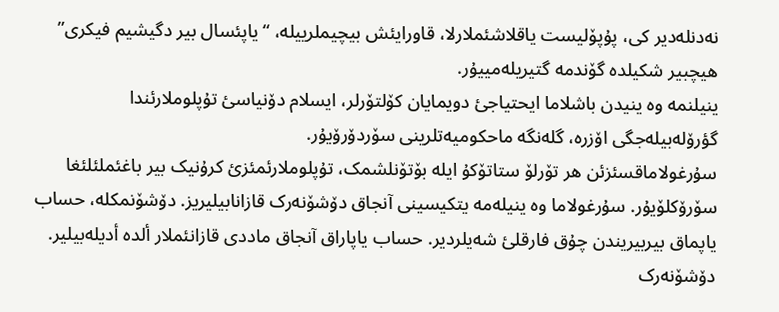نەدنلەدیر کی، پۇپۆلیست یاقلاشئملارلا، قاورایئش بیچیملرییلە، “یاپئسال بیر دگیشیم فیکری” هیچبیر شکیلدە گۆندمە گتیریلەمییۇر.
ینیلنمە وە ینیدن باشلاما ایحتیاجئ دویمایان کۆلتۆرلر، ایسلام دۆنیاسئ تۇپلوملارئندا گؤرۆلەبیلەجگی اۆزرە، گلەنگە ماحکومیەتلرینی سۆردۆرۆیۇر.
سۇرغولاماقسئزئن هر تۆرلۆ ستاتۆکۇ ایلە بۆتۆنلشمک، تۇپلوملارئمئزئ کرۇنیک بیر باغئملئلئغا سۆرۆکلۆیۇر. سۇرغولاما وە ینیلەمە یتکیسینی آنجاق دۆشۆنەرک قازانابیلیریز. دۆشۆنمکلە، حساب یاپماق بیربیریندن چۇق فارقلئ شەیلردیر. حساب یاپاراق آنجاق ماددی قازانئملار ألدە أدیلەبیلیر. دۆشۆنەرک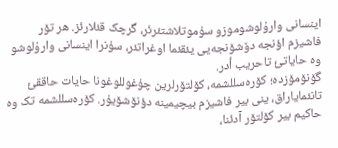اینسانی وارۇلوشوموزو سۇموتلاشتئرئر، گرچک قئلارئز. هر تۆر فاشیزم اؤنجە دۆشۆنجەیی یئقئما اوغراتئر، سۇنرا اینسانی وارۇلوشو وە حایاتئ تاحریب أدر.
گۆنۆمۆزدە؛ کۆرەسللشمە، کۆلتۆرلرین چۇغوللوغونا حایات حاققئ تانئمایاراق، ینی بیر فاشیزم بیچیمینە دؤنۆشۆیۇر. کۆرەسللشمە تک وە حاکیم بیر کۆلتۆر آدئنا،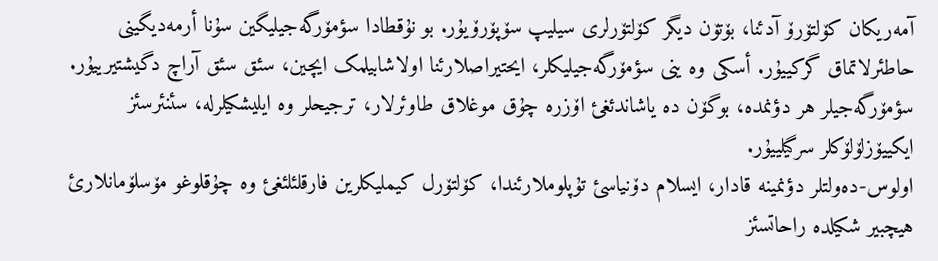آمەریکان کۆلتۆرۆ آدئنا، بۆتۆن دیگر کۆلتۆرلری سیلیپ سۆپۆرۆیۇر. بو نۇقطادا سؤمۆرگەجیلیگین سۇنا أرمەدیگینی حاطئرلاتماق گرکییۇر. أسکی وە ینی سؤمۆرگەجیلیکلر، ایحتیراصلارئنا اولاشابیلمک ایچین، سئق سئق آراچ دگیشتیرییۇر. سؤمۆرگەجیلر هر دؤنمدە، بوگۆن دە یاشاندئغئ اۆزرە چۇق موغلاق طاوئرلار، ترجیحلر وە ایلیشکیلرلە، سئنئرسئز ایکییۆزلۆلۆکلر سرگیلییۇر.
اولوس-دەولتلر دؤنمینە قادار، ایسلام دۆنیاسئ تۇپلوملارئندا، کۆلتۆرل کیملیکلرین فارقلئلئغئ وە چۇقلوغو مۆسلۆمانلارئ هیچبیر شکیلدە راحاتسئز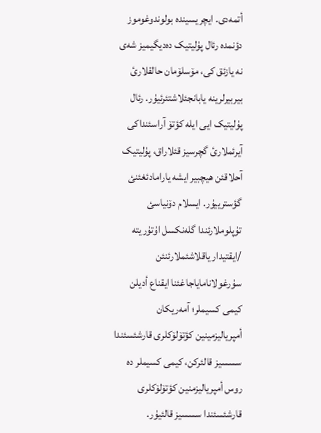أتمەدی. ایچریسیندە بولوندوغوموز دؤنمدە رئال پۇلیتیک دەدیگیمیز شەی نە یازئق کی، مۆسلۆمان حالقلارئ بیربیرلرینە یابانجئلاشتئرئیۇر. رئال پۇلیتیک ایی ایلە کؤتۆ آراسئنداکی آیرئملارئ گچرسیز قئلاراق، پۇلیتیک آحلاقئن هیچبیر ایشە یارامادئغئنئ گؤسترییۇر. ایسلام دۆنیاسئ تۇپلوملارئندا گلەنکسل اۇتۇریتە /ایقتیدار یاقلاشئملارئنئن سۇرغولانامایاجاغئنا ایقناع أدیلن کیمی کسیملر؛ آمەریکان أمپریالیزمینین کؤتۆلۆکلری قارشئسئندا سسسیز قالئرکن، کیمی کسیملر دە روس أمپریالیزمنین کؤتۆلۆکلری قارشئسئندا سسسیز قالئیۇر.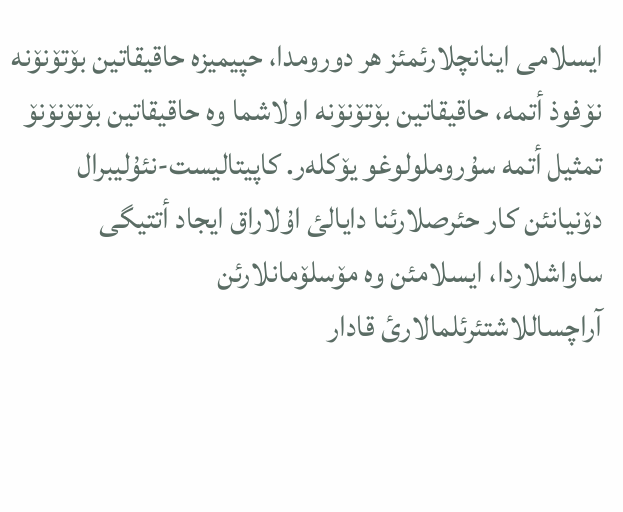ایسلامی اینانچلارئمئز هر دورومدا، حپیمیزە حاقیقاتین بۆتۆنۆنە نۆفوذ أتمە، حاقیقاتین بۆتۆنۆنە اولاشما وە حاقیقاتین بۆتۆنۆنۆ تمثیل أتمە سۇروملولوغو یۆکلەر. کاپیتالیست-نئۇلیبرال دۆنیانئن کار حئرصلارئنا دایالئ اۇلاراق ایجاد أتتیگی ساواشلاردا، ایسلامئن وە مۆسلۆمانلارئن آراچساللاشتئرئلمالارئ قادار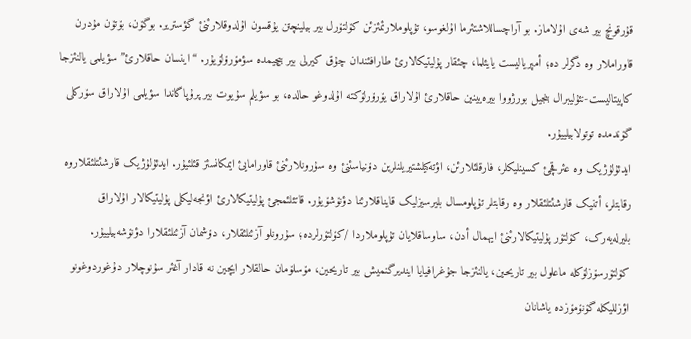قۇرقونچ بیر شەی اۇلاماز. بو آراچساللاشتئرما اۇلغوسو، تۇپلوملارئمئزئن کۆلتۆرل بیر بیلینچتن یۇقسون اۇلدوقلارئنئ گؤستریر. بوگۆن، بۆتۆن مۇدرن قاوراملار وە دگرلر دە؛ أمپریالیست یایئلما، چئقار پۇلیتیکالارئ طارافئندان چۇق کیرلی بیر بیچیمدە سؤمۆرۆلۆیۇر. “اینسان حاقلارئ” سؤیلمی یالنئزجا کاپیتالیست-نئۇلیبرال بنجیل بورژووا بیرەیینین حاقلارئ اۇلاراق یۆرۆرلۆکتە اۇلدوغو حالدە، بو سؤیلم سۇیوت بیر پرۇپاگاندا سؤیلمی اۇلاراق سۆرکلی گۆندمدە توتولابیلییۇر.
ایدئۇلۇژیک وە عئرقچئ کسینلیکلر، فارقلئلارئن، اؤتەکیلشتیریلنلرین دۆنیاسئنئ وە سۇرونلارئنئ قاورامایئ ایمکانسئز قئلئیۇر. ایدئۇلۇژیک قارشئتلئقلاروە رقابتلر، أتنیک قارشئتلئقلار وە رقابتلر تۇپلومسال بلیرسیزلیک قایناقلارئنا دؤنۆشۆیۇر. قاتئلئمجئ پۇلیتیکالارئ اؤنجەلیکلی پۇلیتیکالار اۇلاراق بلیرلەیەرک، کۆلتۆر پۇلیتیکالارئنئ ایهمال أدن، ساوساقلایان تۇپلوملاردا /کۆلتۆرلردە؛ سۇرونلو آزئنلئقلار، دۆشمان آزئنلئقلارا دؤنۆشەبیلییۇر. کۆلتۆرسۆزلۆکلە ماعلول بیر تاریحین، یالنئزجا جۇغرافیایا ایندیرگنمیش بیر تاریحین، مۆسلۆمان حالقلار ایچین نە قادار آغئر سۇنوچلار دۇغوردوغونو اؤزللیکلە گۆنۆمۆزدە یاشانان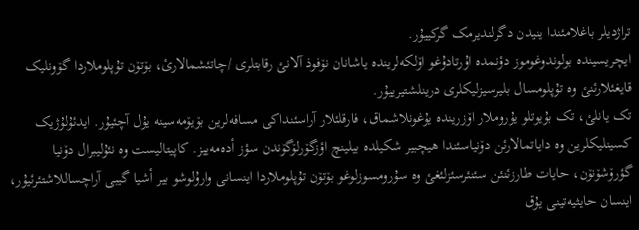تراژدیلر باغلامئندا ینیدن دگرلندیرمک گرکییۇر.
ایچریسیندە بولوندوغوموز دؤنمدە اۇرتادۇغو اۆلکەلریندە یاشانان نۆفوذ آلانئ رقابتلری /چاتئشمالارئ، بۆتۆن تۇپلوملاردا گۆونلیک قایغئلارئنئ وە تۇپلومسال بلیرسیزلیکلری درینلشتیرییۇر.
تک یانلئ، تک بۇیوتلو یۇروملار اۆزریندە یۇغونلاشماق، فارقلئلار آراسئنداکی مسافەلرین بۆیۆمەسینە یۇل آچئیۇر. ایدئۇلۇژیک کسینلیکلرین وە دایاتمالارئن دۆنیاسئندا هیچبیر شکیلدە بیلینچ اؤزگۆرلۆگۆندن سؤز أدەمەییز. کاپیتالیست وە نئۇلیبرال دۆنیا گؤرۆشۆنۆن، حایات طارزئنئن سئنئرسئزلئغئ وە سۇرومسوزلوغو بۆتۆن تۇپلوملاردا اینسانی وارۇلوشو بیر أشیا گیبی آراچساللاشتئرئیۇر، اینسان حایثیەتینی یۇق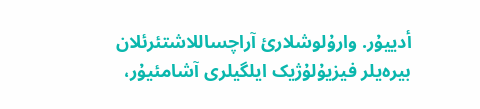أدییۇر. وارۇلوشلارئ آراچساللاشتئرئلان بیرەیلر فیزیۇلۇژیک ایلگیلری آشامئیۇر،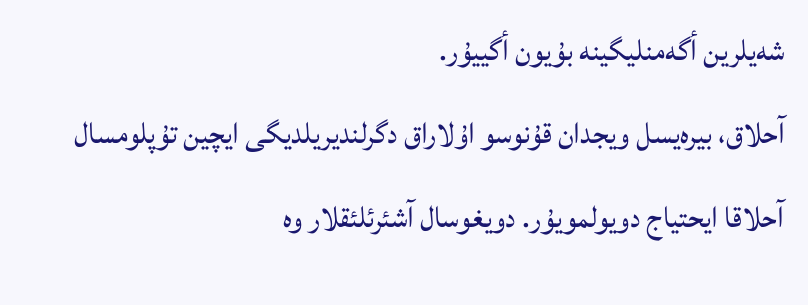شەیلرین أگەمنلیگینە بۇیون أگییۇر.
آحلاق، بیرەیسل ویجدان قۇنوسو اۇلاراق دگرلندیریلدیگی ایچین تۇپلومسال آحلاقا ایحتیاج دویولمویۇر. دویغوسال آشئرئلئقلار وە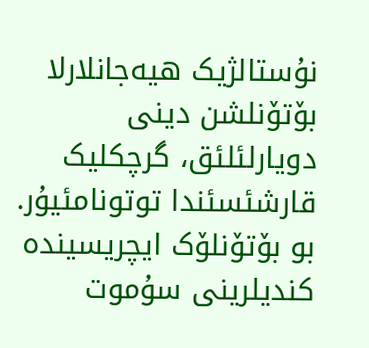نۇستالژیک هیەجانلارلا بۆتۆنلشن دینی دویارلئلئق، گرچکلیک قارشئسئندا توتونامئیۇر. بو بۆتۆنلۆک ایچریسیندە کندیلرینی سۇموت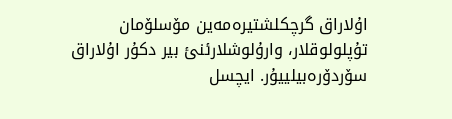اۇلاراق گرچکلشتیرەمەین مۆسلۆمان تۇپلولوقلار، وارۇلوشلارئنئ بیر دکۇر اۇلاراق سۆردۆرەبیلییۇر. ایچسل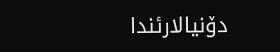دۆنیالارئندا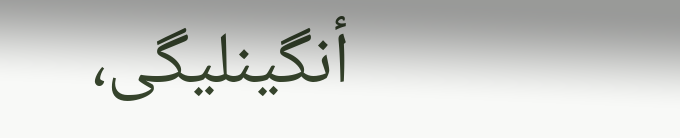أنگینلیگی،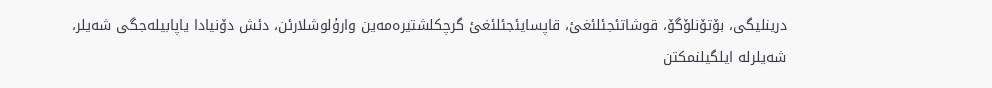درینلیگی، بۆتۆنلۆگۆ، قوشاتئجئلئغئ، قاپسایئجئلئغئ گرچکلشتیرەمەین وارۇلوشلارئن، دئش دۆنیادا یاپابیلەجگی شەیلر، شەیلرلە ایلگیلنمکتن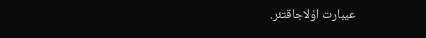عیبارت اۇلاجاقتئر.